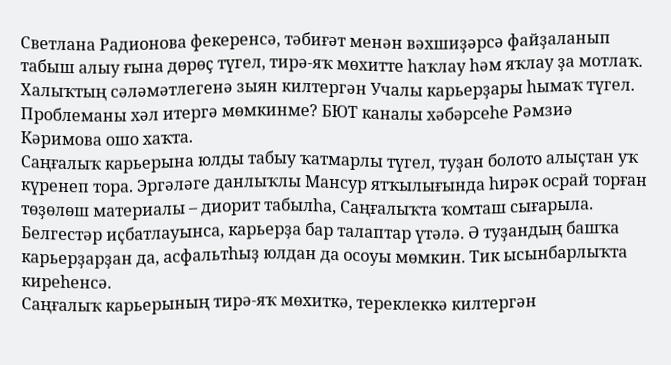Светлана Радионова фекеренсә, тәбиғәт менән вәхшиҙәрсә файҙаланып табыш алыу ғына дөрөҫ түгел, тирә-яҡ мөхитте һаҡлау һәм яҡлау ҙа мотлаҡ. Халыҡтың сәләмәтлегенә зыян килтергән Учалы карьерҙары һымаҡ түгел. Проблеманы хәл итергә мөмкинме? БЮТ каналы хәбәрсеһе Рәмзиә Кәримова ошо хаҡта.
Саңғалыҡ карьерына юлды табыу ҡатмарлы түгел, туҙан болото алыҫтан уҡ күренеп тора. Эргәләге данлыҡлы Мансур ятҡылығында һирәк осрай торған төҙөлөш материалы – диорит табылһа, Саңғалыҡта ҡомташ сығарыла.
Белгестәр иҫбатлауынса, карьерҙа бар талаптар үтәлә. Ә туҙандың башҡа карьерҙарҙан да, асфальтһыҙ юлдан да осоуы мөмкин. Тик ысынбарлыҡта киреһенсә.
Саңғалыҡ карьерының тирә-яҡ мөхиткә, тереклеккә килтергән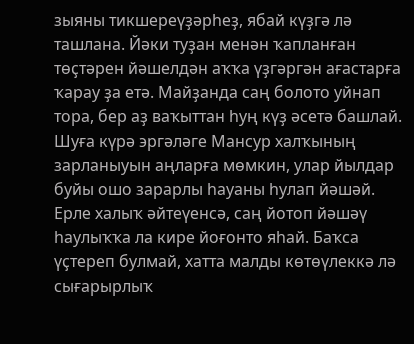зыяны тикшереүҙәрһеҙ, ябай күҙгә лә ташлана. Йәки туҙан менән ҡапланған төҫтәрен йәшелдән аҡҡа үҙгәргән ағастарға ҡарау ҙа етә. Майҙанда саң болото уйнап тора, бер аҙ ваҡыттан һуң күҙ әсетә башлай. Шуға күрә эргәләге Мансур халҡының зарланыуын аңларға мөмкин, улар йылдар буйы ошо зарарлы һауаны һулап йәшәй.
Ерле халыҡ әйтеүенсә, саң йотоп йәшәү һаулыҡҡа ла кире йоғонто яһай. Баҡса үҫтереп булмай, хатта малды көтөүлеккә лә сығарырлыҡ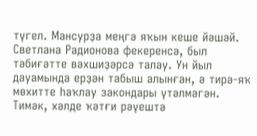түгел. Мансурҙа меңгә яҡын кеше йәшәй.
Светлана Радионова фекеренсә, был тәбиғәтте вәхшиҙәрсә талау. Ун йыл дауамында ерҙән табыш алынған, ә тирә-яҡ мөхитте һаҡлау закондары үтәлмәгән. Тимәк, хәлде ҡәтғи рәүештә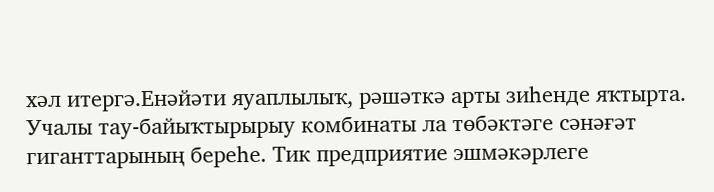хәл итергә.Енәйәти яуаплылыҡ, рәшәткә арты зиһенде яҡтырта.
Учалы тау-байыҡтырырыу комбинаты ла төбәктәге сәнәғәт гиганттарының береһе. Тик предприятие эшмәкәрлеге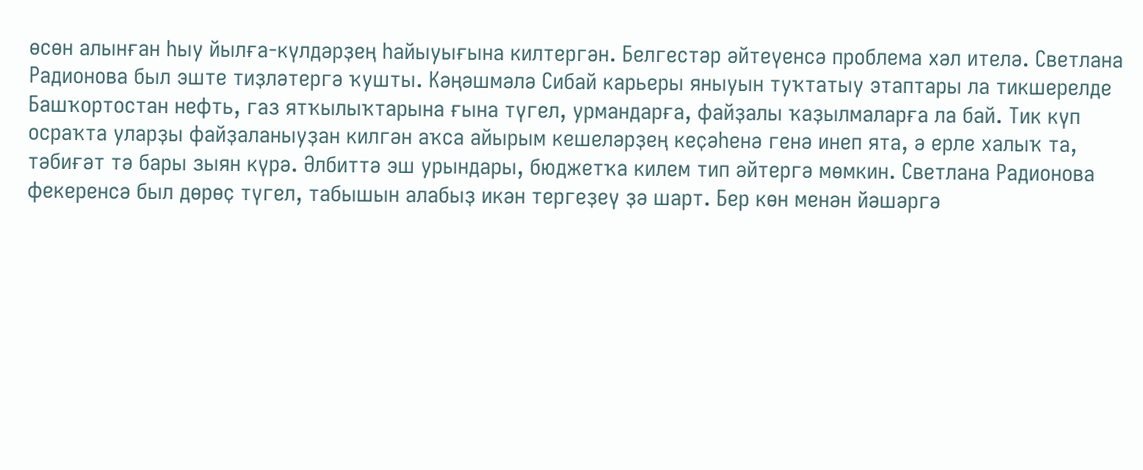өсөн алынған һыу йылға-күлдәрҙең һайыуығына килтергән. Белгестәр әйтеүенсә проблема хәл ителә. Светлана Радионова был эште тиҙләтергә ҡушты. Кәңәшмәлә Сибай карьеры яныуын туҡтатыу этаптары ла тикшерелде
Башҡортостан нефть, газ ятҡылыҡтарына ғына түгел, урмандарға, файҙалы ҡаҙылмаларға ла бай. Тик күп осраҡта уларҙы файҙаланыуҙан килгән аҡса айырым кешеләрҙең кеҫәһенә генә инеп ята, ә ерле халыҡ та, тәбиғәт тә бары зыян күрә. Әлбиттә эш урындары, бюджетҡа килем тип әйтергә мөмкин. Светлана Радионова фекеренсә был дөрөҫ түгел, табышын алабыҙ икән тергеҙеү ҙә шарт. Бер көн менән йәшәргә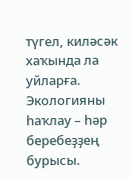түгел, киләсәк хаҡында ла уйларға. Экологияны һаҡлау – һәр беребеҙҙең бурысы.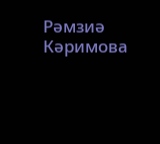Рәмзиә Кәримова